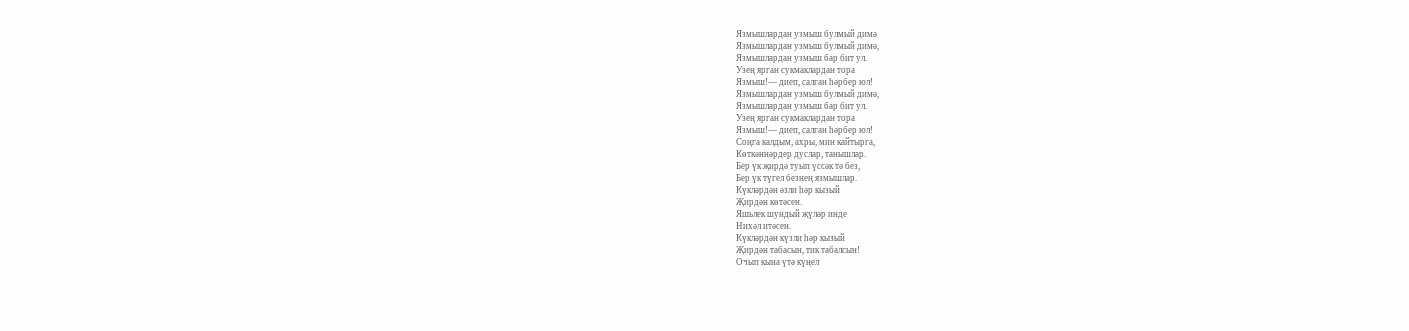Язмышлардан узмыш булмый димә
Язмышлардан узмыш булмый димә,
Язмышлардан узмыш бар бит ул.
Узең ярган сукмаклардан тора
Язмыш!— диеп, салган һәрбер юл!
Язмышлардан узмыш булмый димә,
Язмышлардан узмыш бар бит ул.
Узең ярган сукмаклардан тора
Язмыш!— диеп, салган һәрбер юл!
Соңга калдым, ахры, мин кайтырга,
Көткәннәрдер дуслар, танышлар.
Бер үк җирдә туып үссәк тә без,
Бер үк түгел безнең язмышлар.
Күкләрдән әзли hәр кызый
Җирдән көтәсен.
Яшьлек шундый җүләр инде
Нихәл итәсен.
Күкләрдән күзли hәр кызый
Җирдән табасын, тик табалсын!
Очып кына үтә күңел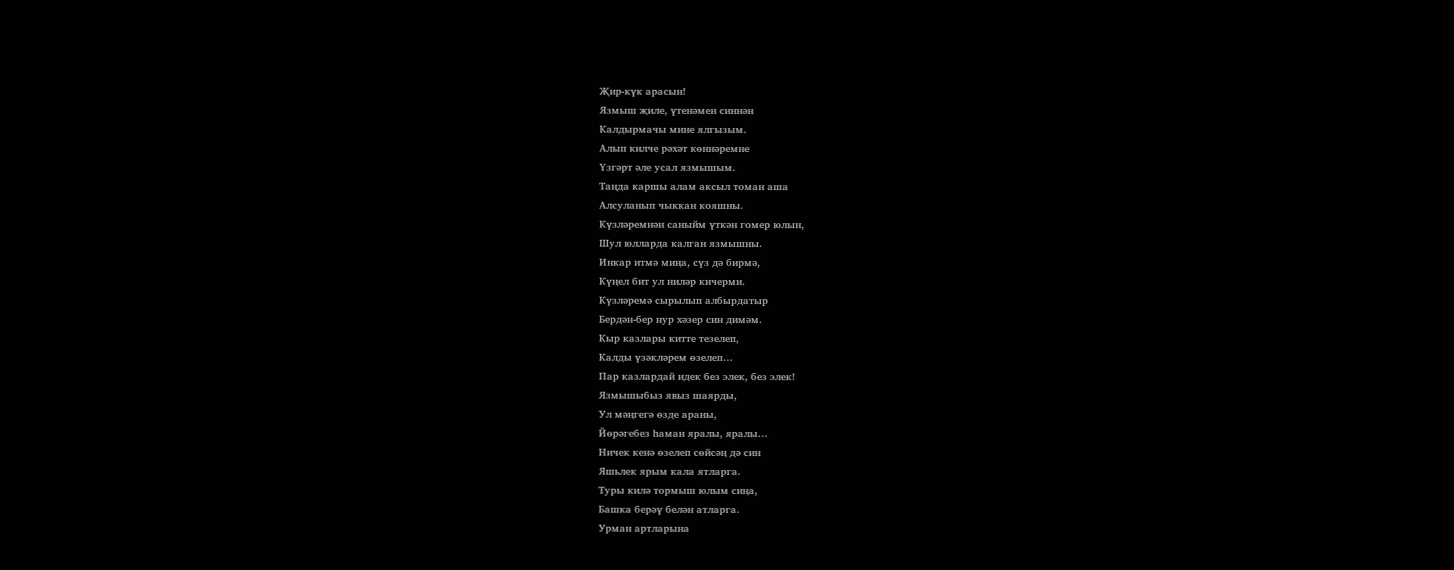Җир-күк арасын!
Язмыш җиле, үтенәмен синнән
Калдырмачы мине ялгызым.
Алып килче рәхәт көннәремне
Үзгәрт әле усал язмышым.
Таңда каршы алам аксыл томан аша
Алсуланып чыккан кояшны.
Күзләремнән саныйм үткән гомер юлын,
Шул юлларда калган язмышны.
Инкар итмә миңа, сүз дә бирмә,
Күңел бит ул ниләр кичерми.
Күзләремә сырылып албырдатыр
Бердән-бер нур хәзер син димәм.
Кыр казлары китте тезелеп,
Калды үзәкләрем өзелеп…
Пар казлардай идек без элек, без элек!
Язмышыбыз явыз шаярды,
Ул мәңгегә өзде араны,
Йөрәгебез hаман яралы, яралы…
Ничек кенә өзелеп сөйсәң дә син
Яшьлек ярым кала ятларга.
Туры килә тормыш юлым сиңа,
Башка берәү белән атларга.
Урман артларына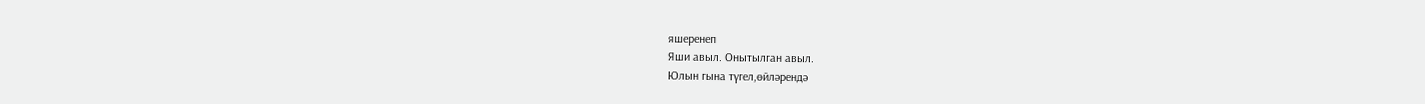яшеренеп
Яши авыл. Онытылган авыл.
Юлын гына түгел,өйләрендә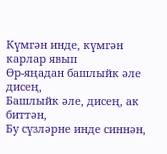Күмгән инде, күмгән карлар явып
Өр-яңадан башлыйк әле дисең,
Башлыйк әле, дисең, ак биттән,
Бу сүзләрне инде синнән,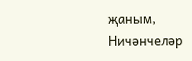җаным,
Ничәнчеләр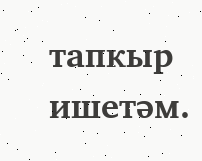тапкыр ишетәм.